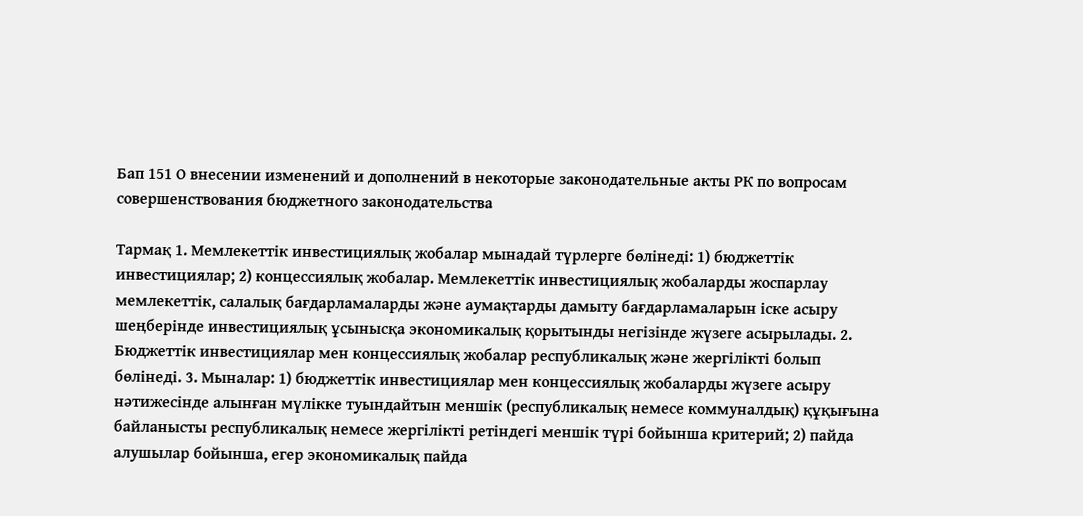Бап 151 О внесении изменений и дополнений в некоторые законодательные акты РК по вопросам совершенствования бюджетного законодательства

Тармақ 1. Мемлекеттік инвестициялық жобалар мынадай түрлерге бөлінеді: 1) бюджеттiк инвестициялар; 2) концессиялық жобалар. Мемлекеттік инвестициялық жобаларды жоспарлау мемлекеттік, салалық бағдарламаларды және аумақтарды дамыту бағдарламаларын іске асыру шеңберінде инвестициялық ұсынысқа экономикалық қорытынды негізінде жүзеге асырылады. 2. Бюджеттік инвестициялар мен концессиялық жобалар республикалық және жергілікті болып бөлінеді. 3. Мыналар: 1) бюджеттiк инвестициялар мен концессиялық жобаларды жүзеге асыру нәтижесiнде алынған мүлiкке туындайтын меншiк (республикалық немесе коммуналдық) құқығына байланысты республикалық немесе жергiлiктi ретіндегі меншік түрі бойынша критерий; 2) пайда алушылар бойынша, егер экономикалық пайда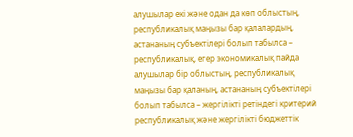алушылар екi және одан да көп облыстың, республикалық маңызы бар қалалардың, астананың субъектiлерi болып табылса – республикалық, егер экономикалық пайда алушылар бiр облыстың, республикалық маңызы бар қаланың, астананың субъектiлерi болып табылса – жергiлiктi ретіндегі критерий республикалық және жергiлiктi бюджеттiк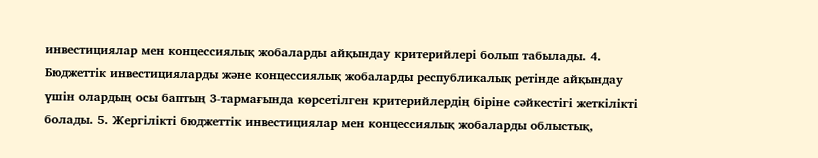инвестициялар мен концессиялық жобаларды айқындау критерийлері болып табылады. 4. Бюджеттiк инвестицияларды және концессиялық жобаларды республикалық ретінде айқындау үшiн олардың осы баптың 3-тармағында көрсетілген критерийлердің бiрiне сәйкестiгi жеткiлiктi болады. 5. Жергiлiктi бюджеттiк инвестициялар мен концессиялық жобаларды облыстық,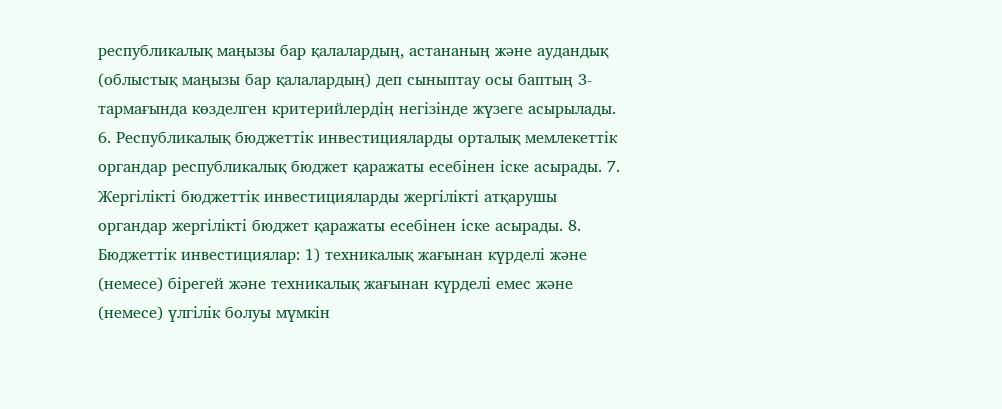республикалық маңызы бар қалалардың, астананың және аудандық (облыстық маңызы бар қалалардың) деп сыныптау осы баптың 3-тармағында көзделген критерийлердің негiзiнде жүзеге асырылады. 6. Республикалық бюджеттiк инвестицияларды орталық мемлекеттiк органдар республикалық бюджет қаражаты есебiнен iске асырады. 7. Жергiлiктi бюджеттiк инвестицияларды жергiлiктi атқарушы органдар жергiлiктi бюджет қаражаты есебiнен iске асырады. 8. Бюджеттік инвестициялар: 1) техникалық жағынан күрделі және (немесе) бірегей және техникалық жағынан күрделі емес және (немесе) үлгілік болуы мүмкін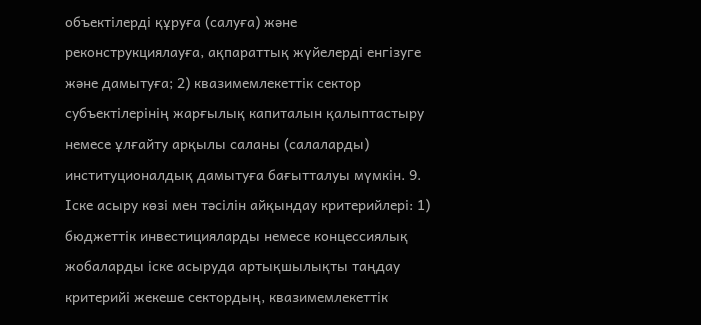объектілерді құруға (салуға) және реконструкциялауға, ақпараттық жүйелерді енгізуге және дамытуға; 2) квазимемлекеттік сектор субъектілерінің жарғылық капиталын қалыптастыру немесе ұлғайту арқылы саланы (салаларды) институционалдық дамытуға бағытталуы мүмкін. 9. Іске асыру көзі мен тәсілін айқындау критерийлері: 1) бюджеттік инвестицияларды немесе концессиялық жобаларды іске асыруда артықшылықты таңдау критерийі жекеше сектордың, квазимемлекеттік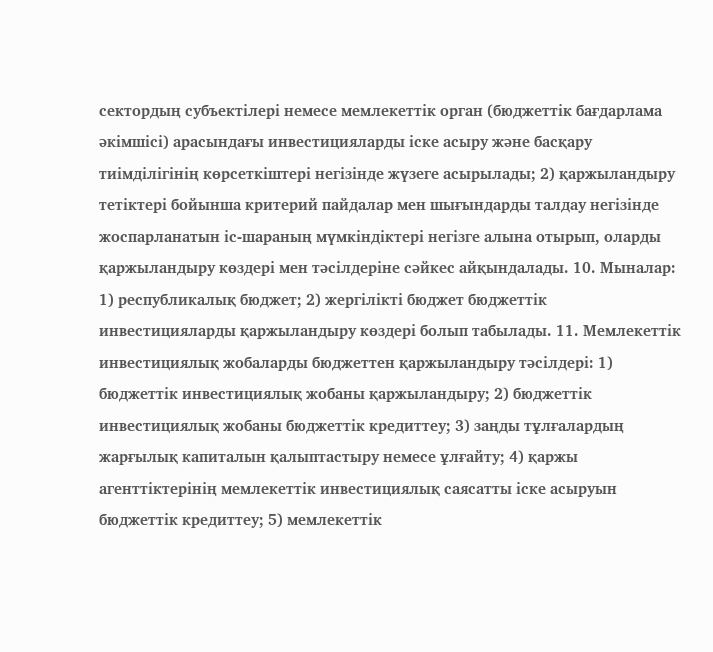сектордың субъектілері немесе мемлекеттік орган (бюджеттік бағдарлама әкімшісі) арасындағы инвестицияларды іске асыру және басқару тиімділігінің көрсеткіштері негізінде жүзеге асырылады; 2) қаржыландыру тетіктері бойынша критерий пайдалар мен шығындарды талдау негізінде жоспарланатын іс-шараның мүмкіндіктері негізге алына отырып, оларды қаржыландыру көздері мен тәсілдеріне сәйкес айқындалады. 10. Мыналар: 1) республикалық бюджет; 2) жергілікті бюджет бюджеттік инвестицияларды қаржыландыру көздері болып табылады. 11. Мемлекеттік инвестициялық жобаларды бюджеттен қаржыландыру тәсілдері: 1) бюджеттік инвестициялық жобаны қаржыландыру; 2) бюджеттік инвестициялық жобаны бюджеттік кредиттеу; 3) заңды тұлғалардың жарғылық капиталын қалыптастыру немесе ұлғайту; 4) қаржы агенттіктерінің мемлекеттік инвестициялық саясатты іске асыруын бюджеттік кредиттеу; 5) мемлекеттік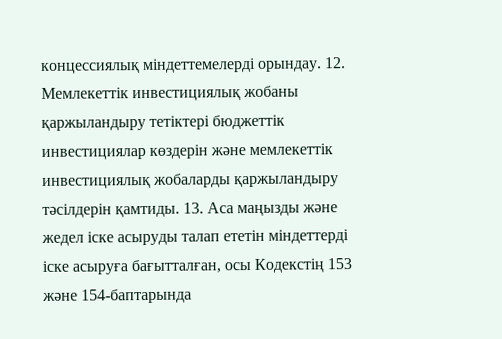концессиялық міндеттемелерді орындау. 12. Мемлекеттік инвестициялық жобаны қаржыландыру тетіктері бюджеттік инвестициялар көздерін және мемлекеттік инвестициялық жобаларды қаржыландыру тәсілдерін қамтиды. 13. Аса маңызды және жедел іске асыруды талап ететін міндеттерді іске асыруға бағытталған, осы Кодекстің 153 және 154-баптарында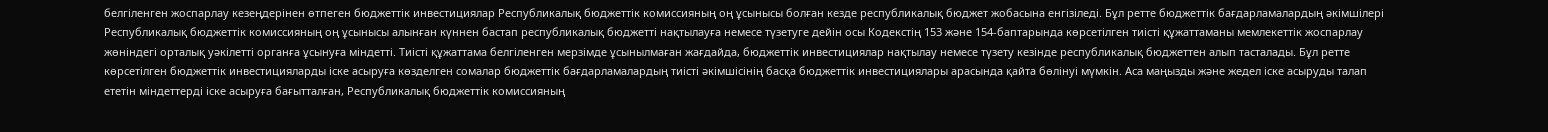белгіленген жоспарлау кезеңдерінен өтпеген бюджеттік инвестициялар Республикалық бюджеттік комиссияның оң ұсынысы болған кезде республикалық бюджет жобасына енгізіледі. Бұл ретте бюджеттік бағдарламалардың әкімшілері Республикалық бюджеттік комиссияның оң ұсынысы алынған күннен бастап республикалық бюджетті нақтылауға немесе түзетуге дейін осы Кодекстің 153 және 154-баптарында көрсетілген тиісті құжаттаманы мемлекеттік жоспарлау жөніндегі орталық уәкілетті органға ұсынуға міндетті. Тиісті құжаттама белгіленген мерзімде ұсынылмаған жағдайда, бюджеттік инвестициялар нақтылау немесе түзету кезінде республикалық бюджеттен алып тасталады. Бұл ретте көрсетілген бюджеттік инвестицияларды іске асыруға көзделген сомалар бюджеттік бағдарламалардың тиісті әкімшісінің басқа бюджеттік инвестициялары арасында қайта бөлінуі мүмкін. Аса маңызды және жедел іске асыруды талап ететін міндеттерді іске асыруға бағытталған, Республикалық бюджеттік комиссияның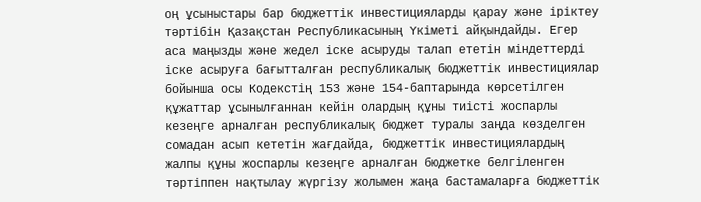оң ұсыныстары бар бюджеттік инвестицияларды қарау және іріктеу тәртібін Қазақстан Республикасының Үкіметі айқындайды. Егер аса маңызды және жедел іске асыруды талап ететін міндеттерді іске асыруға бағытталған республикалық бюджеттік инвестициялар бойынша осы Кодекстің 153 және 154-баптарында көрсетілген құжаттар ұсынылғаннан кейін олардың құны тиісті жоспарлы кезеңге арналған республикалық бюджет туралы заңда көзделген сомадан асып кететін жағдайда, бюджеттік инвестициялардың жалпы құны жоспарлы кезеңге арналған бюджетке белгіленген тәртіппен нақтылау жүргізу жолымен жаңа бастамаларға бюджеттік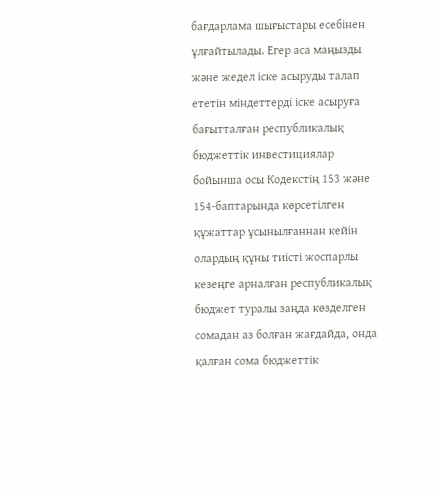бағдарлама шығыстары есебінен ұлғайтылады. Егер аса маңызды және жедел іске асыруды талап ететін міндеттерді іске асыруға бағытталған республикалық бюджеттік инвестициялар бойынша осы Кодекстің 153 және 154-баптарында көрсетілген құжаттар ұсынылғаннан кейін олардың құны тиісті жоспарлы кезеңге арналған республикалық бюджет туралы заңда көзделген сомадан аз болған жағдайда, онда қалған сома бюджеттік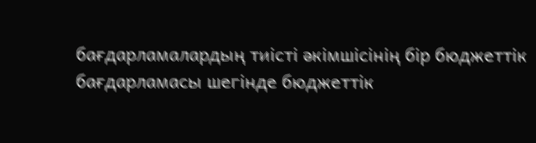бағдарламалардың тиісті әкімшісінің бір бюджеттік бағдарламасы шегінде бюджеттік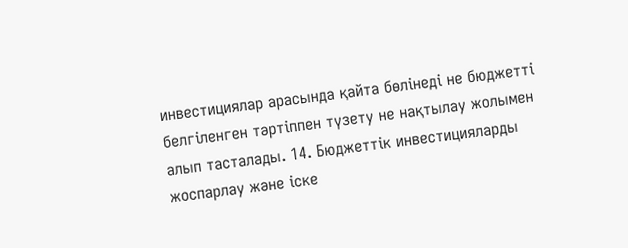инвестициялар арасында қайта бөлінеді не бюджетті белгіленген тәртіппен түзету не нақтылау жолымен алып тасталады. 14. Бюджеттік инвестицияларды жоспарлау және іске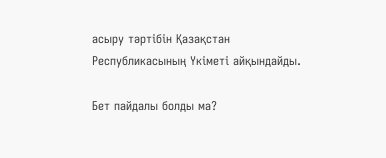асыру тәртібін Қазақстан Республикасының Үкіметі айқындайды.

Бет пайдалы болды ма?